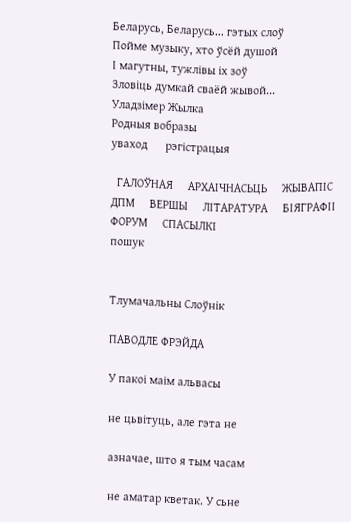Беларусь, Беларусь... гэтых слоў
Пойме музыку, хто ўсёй душой
І магутны, тужлівы іх зоў
Зловіць думкай сваёй жывой...
Уладзімер Жылка
Родныя вобразы
уваход      рэгiстрацыя

  ГАЛОЎНАЯ     АРХАІЧНАСЬЦЬ     ЖЫВАПІС     ДПМ     ВЕРШЫ     ЛІТАРАТУРА     БІЯГРАФІІ     ФОРУМ     СПАСЫЛКІ
пошук


Тлумачальны Слоўнік

ПАВОДЛЕ ФРЭЙДА

У пакоі маім альвасы

не цьвітуць, але гэта не

азначае, што я тым часам

не аматар кветак. У сьне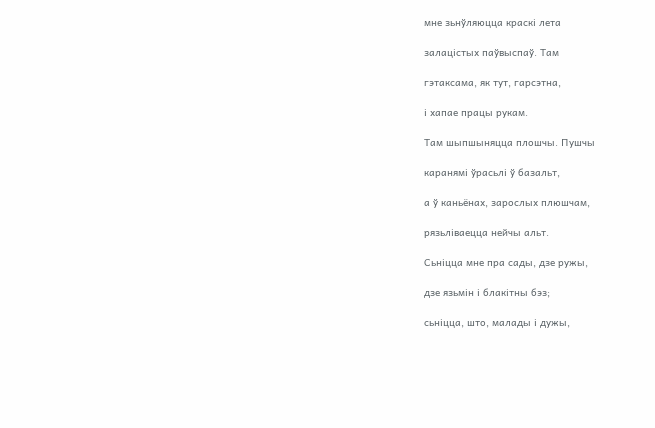мне зьнўляюцца краскі лета

залацістых паўвыспаў. Там

гэтаксама, як тут, гарсэтна,

і хапае працы рукам.

Там шыпшыняцца плошчы. Пушчы

каранямі ўрасьлі ў базальт,

а ў каньёнах, зарослых плюшчам,

рязьліваецца нейчы альт.

Сьніцца мне пра сады, дзе ружы,

дзе язьмін і блакітны бэз;

сьніцца, што, малады і дужы,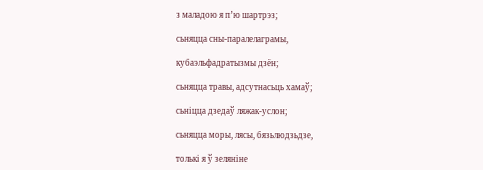з маладою я п’ю шартрэз;

сьняцца сны-паралелаграмы,

кубаэльфадратызмы дзён;

сьняцца травы, адсутнасьць хамаў;

сьніцца дзедаў ляжак-услон;

сьняцца моры, лясы, бязьлюдзьдзе,

толькі я ў зеляніне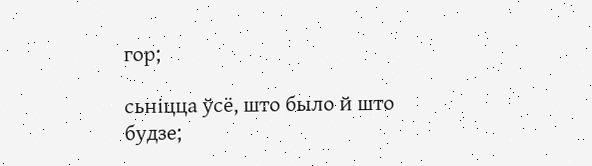гор;

сьніцца ўсё, што было й што будзе;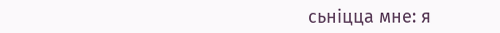сьніцца мне: я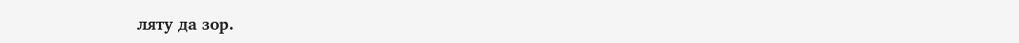ляту да зор.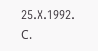25.X.1992.  С.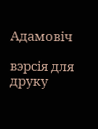Адамовіч

вэрсія для друку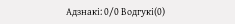Адзнакi: 0/0 Водгукі(0)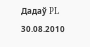Дадаў PL 30.08.2010